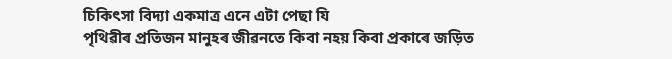চিকিৎসা বিদ্যা একমাত্ৰ এনে এটা পেছা যি
পৃথিৱীৰ প্ৰতিজন মানুহৰ জীৱনতে কিবা নহয় কিবা প্ৰকাৰে জড়িত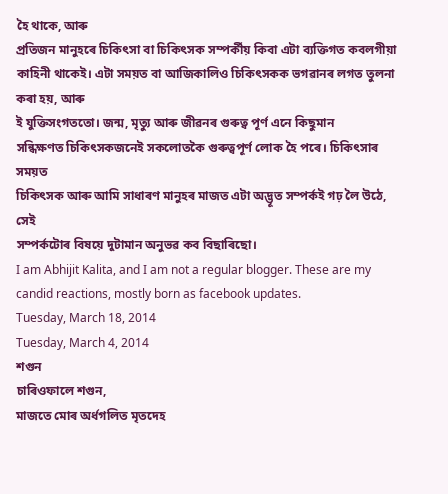হৈ থাকে, আৰু
প্ৰতিজন মানুহৰে চিকিৎসা বা চিকিৎসক সম্পৰ্কীয় কিবা এটা ব্যক্তিগত কবলগীয়া
কাহিনী থাকেই। এটা সময়ত বা আজিকালিও চিকিৎসকক ভগৱানৰ লগত তুলনা কৰা হয়, আৰু
ই যুক্তিসংগততো। জন্ম, মৃত্যু আৰু জীৱনৰ গুৰুত্ব পূৰ্ণ এনে কিছুমান
সন্ধিক্ষণত চিকিৎসকজনেই সকলোতকৈ গুৰুত্বপূৰ্ণ লোক হৈ পৰে। চিকিৎসাৰ সময়ত
চিকিৎসক আৰু আমি সাধাৰণ মানুহৰ মাজত এটা অদ্ভূত সম্পৰ্কই গঢ় লৈ উঠে, সেই
সম্পৰ্কটোৰ বিষয়ে দুটামান অনুভৱ কব বিছাৰিছো।
I am Abhijit Kalita, and I am not a regular blogger. These are my candid reactions, mostly born as facebook updates.
Tuesday, March 18, 2014
Tuesday, March 4, 2014
শগুন
চাৰিওফালে শগুন,
মাজতে মোৰ অৰ্ধগলিত মৃতদেহ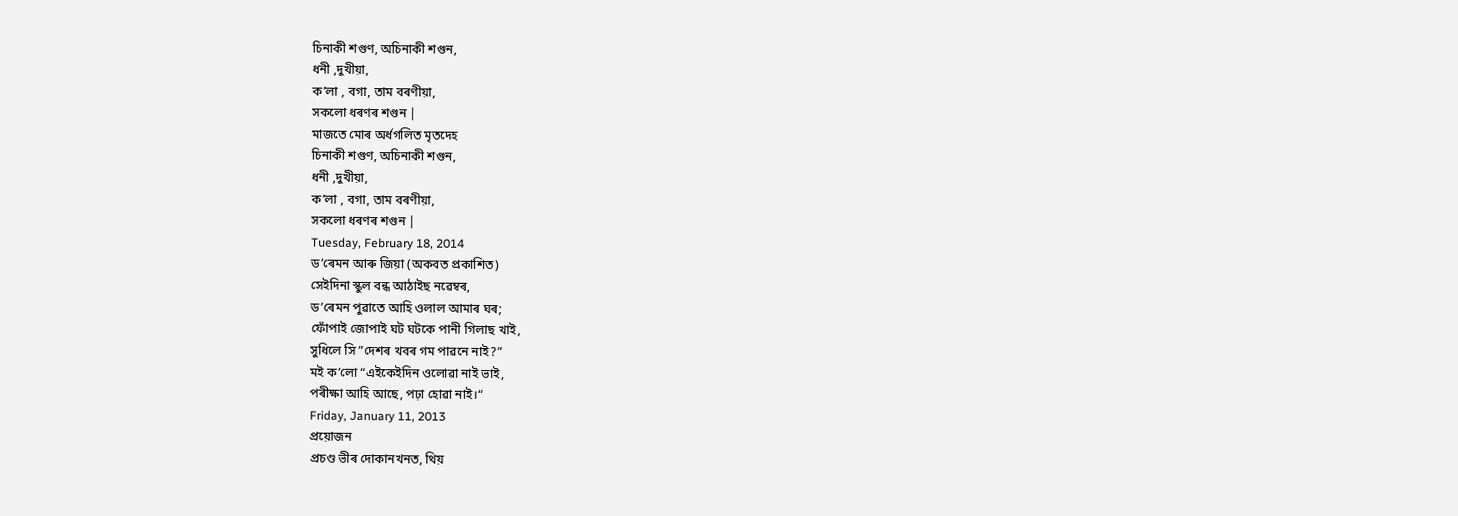চিনাকী শগুণ, অচিনাকী শগুন,
ধনী ,দুখীয়া,
ক’লা , বগা, তাম বৰণীয়া,
সকলো ধৰণৰ শগুন |
মাজতে মোৰ অৰ্ধগলিত মৃতদেহ
চিনাকী শগুণ, অচিনাকী শগুন,
ধনী ,দুখীয়া,
ক’লা , বগা, তাম বৰণীয়া,
সকলো ধৰণৰ শগুন |
Tuesday, February 18, 2014
ড’ৰেমন আৰু জিয়া (অকবত প্ৰকাশিত)
সেইদিনা স্কুল বন্ধ আঠাইছ নৱেম্বৰ,
ড’ৰেমন পুৱাতে আহি ওলাল আমাৰ ঘৰ;
ফোঁপাই জোপাই ঘট ঘটকে পানী গিলাছ খাই,
সুধিলে সি ”দেশৰ খবৰ গম পাৱনে নাই?”
মই ক’লো “এইকেইদিন ওলোৱা নাই ভাই,
পৰীক্ষা আহি আছে, পঢ়া হোৱা নাই।“
Friday, January 11, 2013
প্ৰয়োজন
প্ৰচণ্ড ভীৰ দোকানখনত, থিয়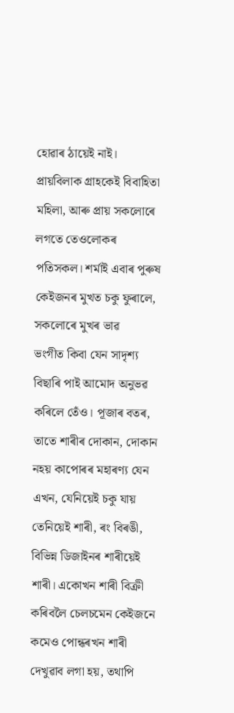হোৱাৰ ঠায়েই নাই।
প্ৰায়বিলাক গ্ৰাহকেই বিবাহিতা মহিলা, আৰু প্ৰায় সকলোৰে লগতে তেওলোকৰ
পতিসকল। শৰ্মাই এবাৰ পুৰুষ কেইজনৰ মুখত চকু ফুৰালে, সকলোৰে মুখৰ ভাৱ
ভংগীত কিবা যেন সাদৃশ্য বিছাৰি পাই আমোদ অনুভৱ কৰিলে তেঁও। পূজাৰ বতৰ,
তাতে শাৰীৰ দোকান, দোকান নহয় কাপোৰৰ মহাৰণ্য যেন এখন, যেনিয়েই চকু যায়
তেনিয়েই শাৰী, ৰং বিৰঙী, বিভিন্ন ডিজাইনৰ শাৰীয়েই শাৰী। একোখন শাৰী বিক্ৰী
কৰিবলৈ চেলচমেন কেইজনে কমেও পোন্ধৰখন শাৰী দেখুৱাব লগা হয়, তথাপি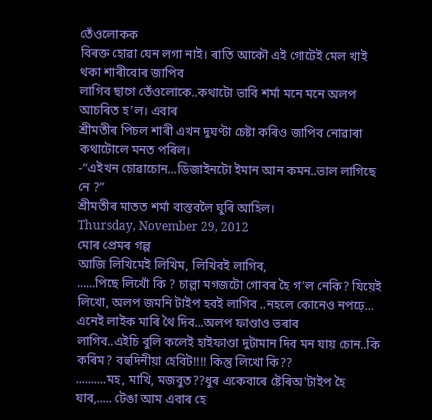তেঁওলোকক
বিৰক্ত হোৱা যেন লগা নাই। ৰাতি আকৌ এই গোটেই মেল খাই থকা শাৰীবোৰ জাপিব
লাগিব ছাগে তেঁওলোকে..কথাটো ভাবি শৰ্মা মনে মনে অলপ আচৰিত হ’ল। এবাৰ
শ্ৰীমতীৰ পিচল শাৰী এখন দুঘণ্টা চেষ্টা কৰিও জাপিব নোৱাৰা কথাটোলে মনত পৰিল।
-“এইখন চোৱাচোন...ডিজাইনটো ইমান আন কমন..ভাল লাগিছে নে ?”
শ্ৰীমতীৰ মাতত শৰ্মা বাস্তবলৈ ঘুৰি আহিল।
Thursday, November 29, 2012
মোৰ প্ৰেমৰ গল্প
আজি লিখিমেই লিখিম, লিখিবই লাগিব,
......পিছে লিখোঁ কি ? চাল্লা মগজটো গোবৰ হৈ গ’ল নেকি? যিয়েই লিখো, অলপ জমনি টাইপ হবই লাগিব ..নহলে কোনেও নপঢ়ে... এনেই লাইক মাৰি থৈ দিব...অলপ ফাণ্ডাও ভৰাব
লাগিব..এইচি বুলি কলেই হাইফাণ্ডা দুটামান দিব মন যায় চোন..কি কৰিম? বহুদিনীয়া হেবিট!!!! কিন্তু লিখো কি??
..........মহ, মাখি, মজবুত??ধুৰ একেবাৰে ষ্টেৰিঅ'টাইপ হৈ যাব,..... টেঙা আম এবাৰ হে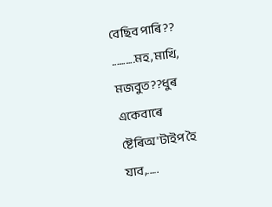বেছিব পাৰি??
..........মহ, মাখি, মজবুত??ধুৰ একেবাৰে ষ্টেৰিঅ'টাইপ হৈ যাব,.....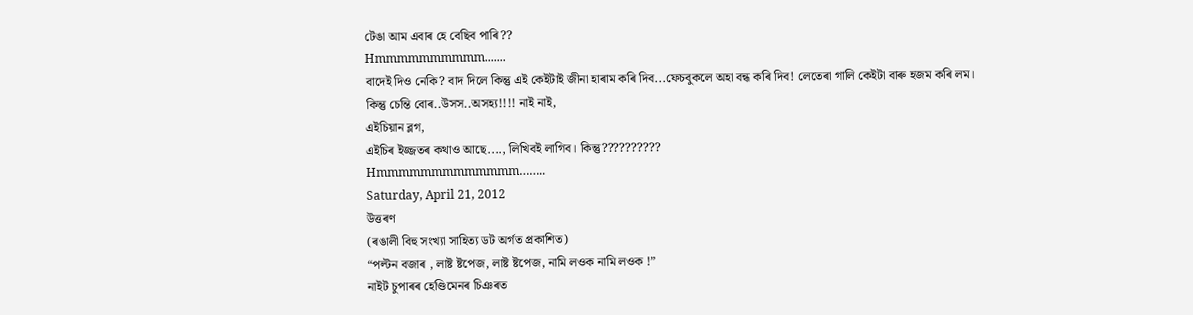টেঙা আম এবাৰ হে বেছিব পাৰি??
Hmmmmmmmmmm.......
বাদেই দিও নেকি? বাদ দিলে কিন্তু এই কেইটাই জীনা হাৰাম কৰি দিব...ফেচবুকলে অহা বন্ধ কৰি দিব! লেতেৰা গালি কেইটা বাৰু হজম কৰি লম।
কিন্তু চেন্তি বোৰ..উসস..অসহ্য!!!! নাই নাই,
এইচিয়ান ব্লগ,
এইচিৰ ইজ্জতৰ কথাও আছে...., লিখিবই লাগিব। কিন্তু??????????
Hmmmmmmmmmmmmm……..
Saturday, April 21, 2012
উত্তৰণ
(ৰঙালী বিহু সংখ্যা সাহিত্য ডট অৰ্গত প্ৰকাশিত)
“পল্টন বজাৰ , লাষ্ট ষ্টপেজ, লাষ্ট ষ্টপেজ, নামি লওক নামি লওক !”
নাইট চুপাৰৰ হেণ্ডিমেনৰ চিঞৰত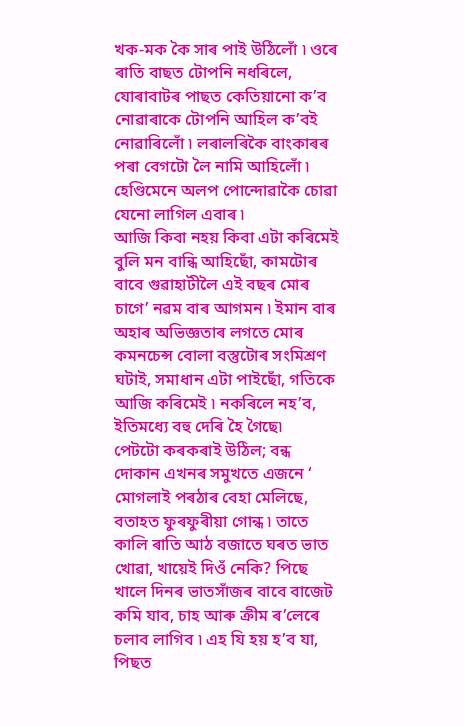খক-মক কৈ সাৰ পাই উঠিলোঁ ৷ ওৰে ৰাতি বাছত টোপনি নধৰিলে, যোৰাবাটৰ পাছত কেতিয়ানো ক’ব নোৱাৰাকে টোপনি আহিল ক’বই নোৱাৰিলোঁ ৷ লৰালৰিকৈ বাংকাৰৰ পৰা বেগটো লৈ নামি আহিলোঁ ৷ হেণ্ডিমেনে অলপ পোন্দোৱাকৈ চোৱা যেনো লাগিল এবাৰ ৷
আজি কিবা নহয় কিবা এটা কৰিমেই বুলি মন বান্ধি আহিছোঁ, কামটোৰ বাবে গুৱাহাটীলৈ এই বছৰ মোৰ চাগে’ নৱম বাৰ আগমন ৷ ইমান বাৰ অহাৰ অভিজ্ঞতাৰ লগতে মোৰ কমনচেন্স বোলা বস্তুটোৰ সংমিশ্ৰণ ঘটাই, সমাধান এটা পাইছোঁ, গতিকে আজি কৰিমেই ৷ নকৰিলে নহ’ব, ইতিমধ্যে বহু দেৰি হৈ গৈছে৷
পেটটো কৰকৰাই উঠিল; বন্ধ দোকান এখনৰ সমুখতে এজনে ‘ মোগলাই পৰঠাৰ বেহা মেলিছে, বতাহত ফুৰফুৰীয়া গোন্ধ ৷ তাতে কালি ৰাতি আঠ বজাতে ঘৰত ভাত খোৱা, খায়েই দিওঁ নেকি? পিছে খালে দিনৰ ভাতসাঁজৰ বাবে বাজেট কমি যাব, চাহ আৰু ক্ৰীম ৰ’লেৰে চলাব লাগিব ৷ এহ যি হয় হ’ব যা, পিছত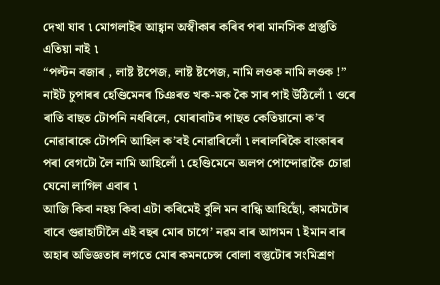দেখা যাব ৷ মোগলাইৰ আহ্বান অস্বীকাৰ কৰিব পৰা মানসিক প্ৰস্তুতি এতিয়া নাই ৷
“পল্টন বজাৰ , লাষ্ট ষ্টপেজ, লাষ্ট ষ্টপেজ, নামি লওক নামি লওক !”
নাইট চুপাৰৰ হেণ্ডিমেনৰ চিঞৰত খক-মক কৈ সাৰ পাই উঠিলোঁ ৷ ওৰে ৰাতি বাছত টোপনি নধৰিলে, যোৰাবাটৰ পাছত কেতিয়ানো ক’ব নোৱাৰাকে টোপনি আহিল ক’বই নোৱাৰিলোঁ ৷ লৰালৰিকৈ বাংকাৰৰ পৰা বেগটো লৈ নামি আহিলোঁ ৷ হেণ্ডিমেনে অলপ পোন্দোৱাকৈ চোৱা যেনো লাগিল এবাৰ ৷
আজি কিবা নহয় কিবা এটা কৰিমেই বুলি মন বান্ধি আহিছোঁ, কামটোৰ বাবে গুৱাহাটীলৈ এই বছৰ মোৰ চাগে’ নৱম বাৰ আগমন ৷ ইমান বাৰ অহাৰ অভিজ্ঞতাৰ লগতে মোৰ কমনচেন্স বোলা বস্তুটোৰ সংমিশ্ৰণ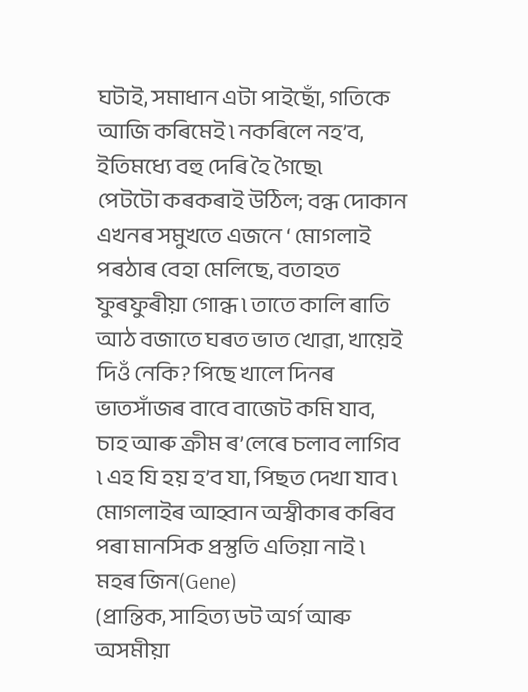ঘটাই, সমাধান এটা পাইছোঁ, গতিকে আজি কৰিমেই ৷ নকৰিলে নহ’ব, ইতিমধ্যে বহু দেৰি হৈ গৈছে৷
পেটটো কৰকৰাই উঠিল; বন্ধ দোকান এখনৰ সমুখতে এজনে ‘ মোগলাই পৰঠাৰ বেহা মেলিছে, বতাহত ফুৰফুৰীয়া গোন্ধ ৷ তাতে কালি ৰাতি আঠ বজাতে ঘৰত ভাত খোৱা, খায়েই দিওঁ নেকি? পিছে খালে দিনৰ ভাতসাঁজৰ বাবে বাজেট কমি যাব, চাহ আৰু ক্ৰীম ৰ’লেৰে চলাব লাগিব ৷ এহ যি হয় হ’ব যা, পিছত দেখা যাব ৷ মোগলাইৰ আহ্বান অস্বীকাৰ কৰিব পৰা মানসিক প্ৰস্তুতি এতিয়া নাই ৷
মহৰ জিন(Gene)
(প্ৰান্তিক, সাহিত্য ডট অৰ্গ আৰু অসমীয়া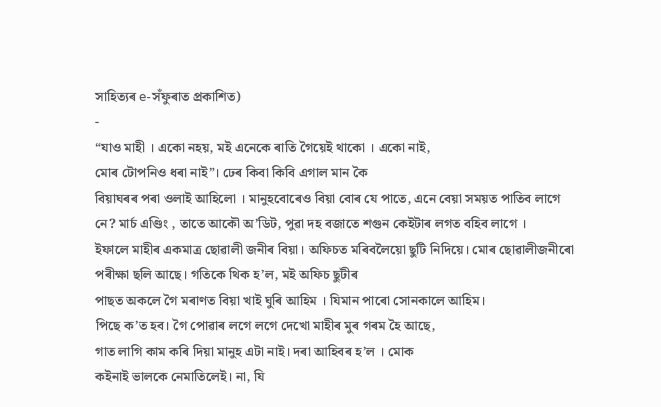সাহিত্যৰ e-সঁফুৰাত প্ৰকাশিত)
-
“যাও মাহী । একো নহয়, মই এনেকে ৰাতি গৈয়েই থাকো । একো নাই,
মোৰ টোপনিও ধৰা নাই”। ঢেৰ কিবা কিবি এগাল মান কৈ
বিয়াঘৰৰ পৰা ওলাই আহিলো । মানুহবোৰেও বিয়া বোৰ যে পাতে, এনে বেয়া সময়ত পাতিব লাগে
নে? মাৰ্চ এণ্ডিং , তাতে আকৌ অ’ডিট, পুৱা দহ বজাতে শগুন কেইটাৰ লগত বহিব লাগে ।
ইফালে মাহীৰ একমাত্ৰ ছোৱালী জনীৰ বিয়া। অফিচত মৰিবলৈয়ো ছুটি নিদিয়ে। মোৰ ছোৱালীজনীৰো
পৰীক্ষা ছলি আছে। গতিকে থিক হ’ল, মই অফিচ ছুটীৰ
পাছত অকলে গৈ মৰাণত বিয়া খাই ঘুৰি আহিম । যিমান পাৰো সোনকালে আহিম।
পিছে ক’ত হব। গৈ পোৱাৰ লগে লগে দেখো মাহীৰ মুৰ গৰম হৈ আছে,
গাত লাগি কাম কৰি দিয়া মানুহ এটা নাই। দৰা আহিবৰ হ’ল । মোক
কইনাই ভালকে নেমাতিলেই। না, যি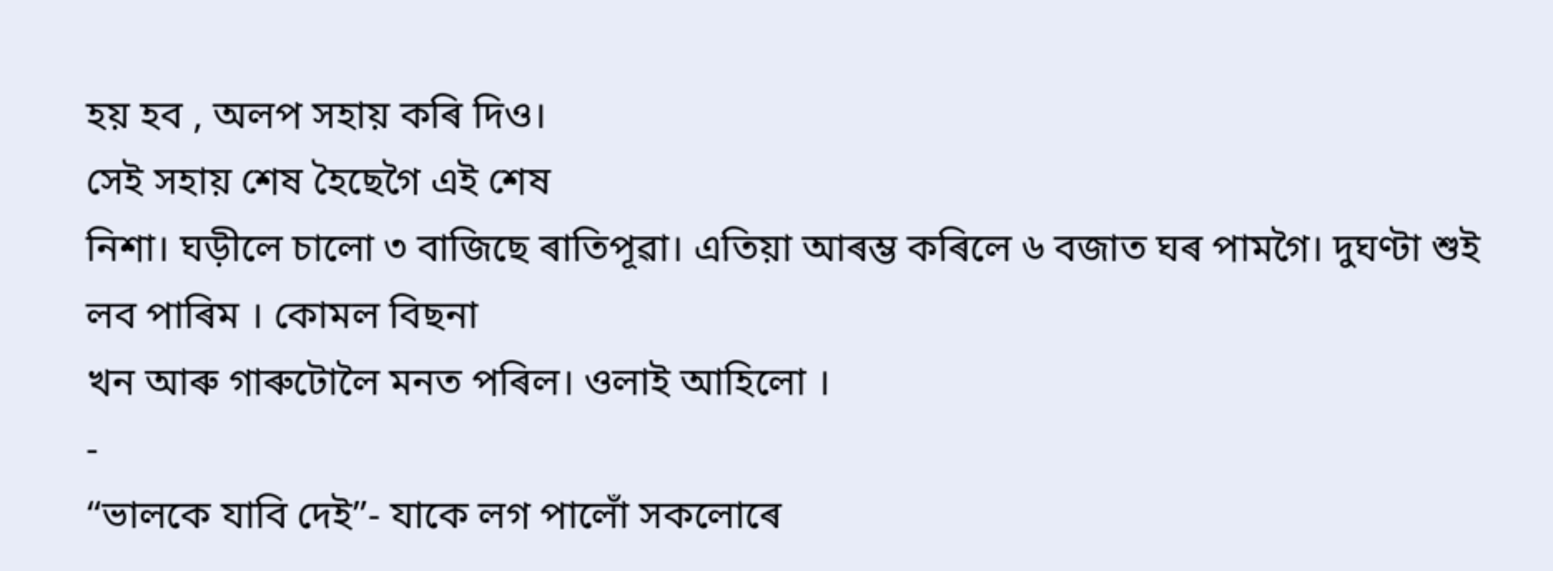হয় হব , অলপ সহায় কৰি দিও।
সেই সহায় শেষ হৈছেগৈ এই শেষ
নিশা। ঘড়ীলে চালো ৩ বাজিছে ৰাতিপূৱা। এতিয়া আৰম্ভ কৰিলে ৬ বজাত ঘৰ পামগৈ। দুঘণ্টা শুই লব পাৰিম । কোমল বিছনা
খন আৰু গাৰুটোলৈ মনত পৰিল। ওলাই আহিলো ।
-
“ভালকে যাবি দেই”- যাকে লগ পালোঁ সকলোৰে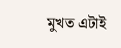মুখত এটাই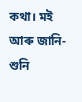কথা। মই আৰু জানি-শুনি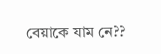বেয়াকে যাম নে??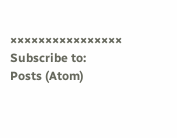××××××××××××××××
Subscribe to:
Posts (Atom)